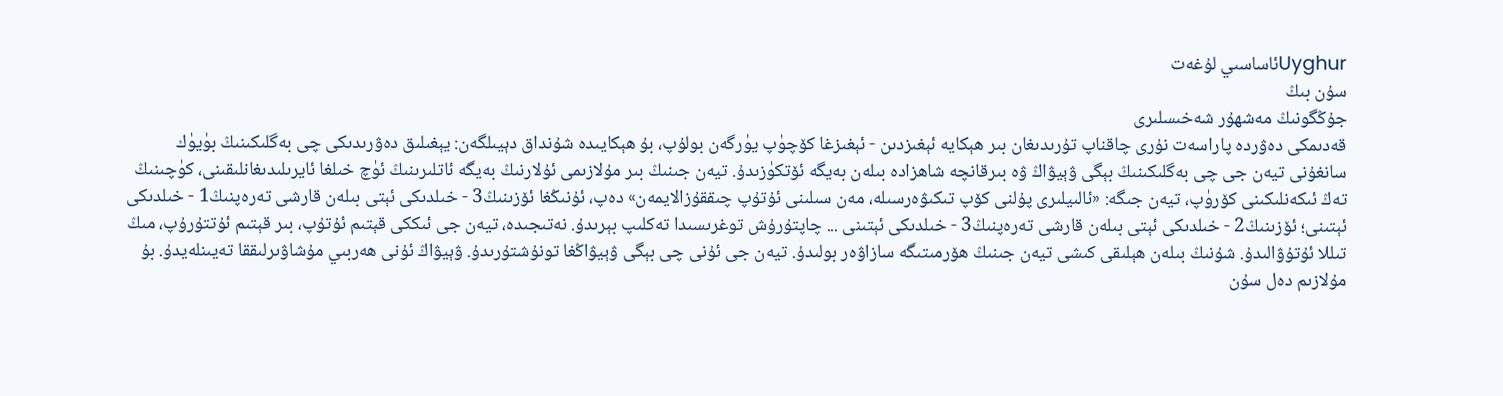Uyghurئاساسىي لۇغەت
سۇن بىڭ
جۇڭگونىڭ مەشھۇر شەخىسلىرى
قەدىمكى دەۋردە پاراسەت نۇرى چاقناپ تۇرىدىغان بىر ھېكايە ئېغىزدىن - ئېغىزغا كۆچۈپ يۈرگەن بولۇپ، بۇ ھېكايىدە شۇنداق دېيىلگەن: يېغىلىق دەۋرىدىكى چى بەگلىكىنىڭ بۈيۈك سانغۇنى تيەن جى چى بەگلىكىنىڭ بېگى ۋېيۋاڭ ۋە بىرقانچە شاھزادە بىلەن بەيگە ئۆتكۈزىدۇ. تيەن جىنىڭ بىر مۇلازىمى ئۇلارنىڭ بەيگە ئاتلىرىنىڭ ئۈچ خىلغا ئايرىلىدىغانلىقىنى، كۈچىنىڭ تەڭ ئىكەنلىكىنى كۆرۈپ، تيەن جىگە: «ئالىيلىرى پۇلنى كۆپ تىكىۋەرسىلە، مەن سىلىنى ئۇتۇپ چىققۇزالايمەن» دەپ، ئۇنىڭغا ئۆزىنىڭ3 - خىلدىكى ئېتى بىلەن قارشى تەرەپنىڭ1 - خىلدىكى ئېتىنى؛ ئۆزىنىڭ2 - خىلدىكى ئېتى بىلەن قارشى تەرەپنىڭ3 - خىلدىكى ئېتىنى ... چاپتۇرۇش توغرىسىدا تەكلىپ بېرىدۇ. نەتىجىدە، تيەن جى ئىككى قېتىم ئۇتۇپ، بىر قېتىم ئۇتتۇرۇپ، مىڭ تىللا ئۇتۇۋالىدۇ. شۇنىڭ بىلەن ھېلىقى كىشى تيەن جىنىڭ ھۆرمىتىگە سازاۋەر بولىدۇ. تيەن جى ئۇنى چى بېگى ۋېيۋاڭغا تونۇشتۇرىدۇ. ۋېيۋاڭ ئۇنى ھەربىي مۇشاۋىرلىققا تەيىنلەيدۇ. بۇ مۇلازىم دەل سۇن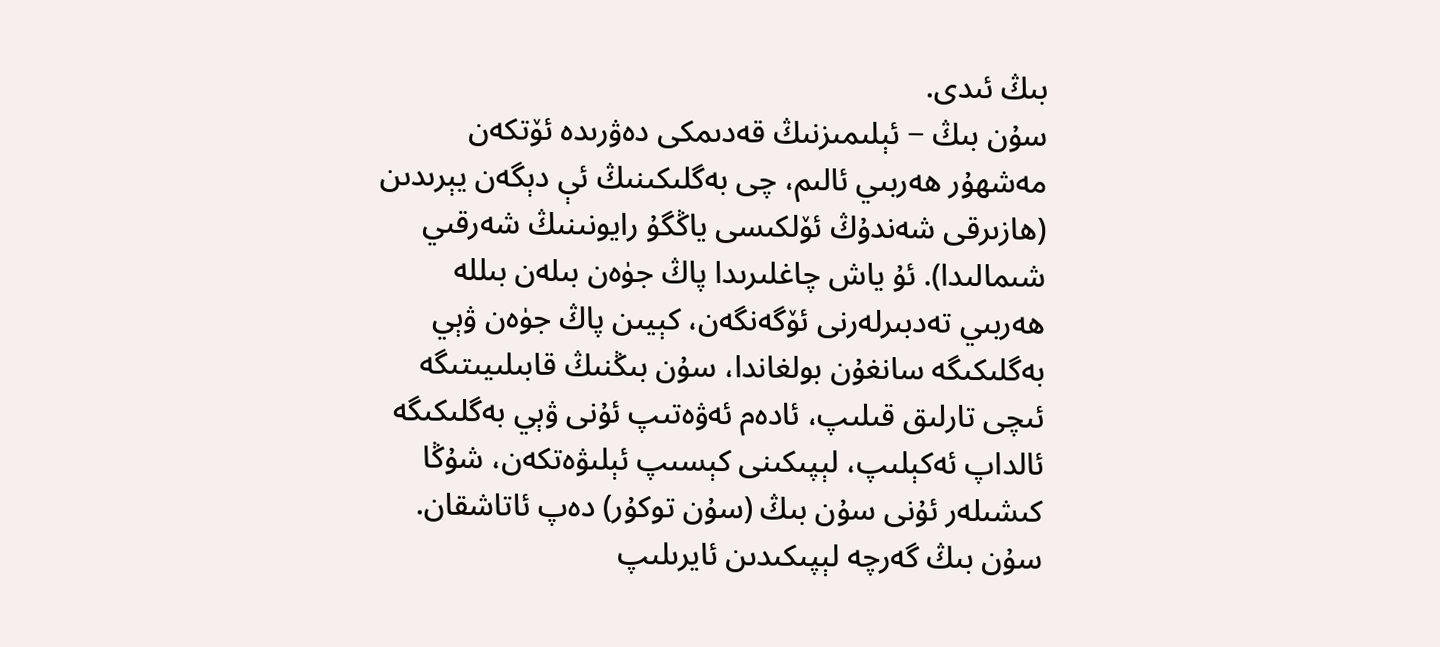بىڭ ئىدى.
سۇن بىڭ − ئېلىمىزنىڭ قەدىمكى دەۋرىدە ئۆتكەن مەشھۇر ھەربىي ئالىم، چى بەگلىكىنىڭ ئې دېگەن يېرىدىن (ھازىرقى شەندۇڭ ئۆلكىسى ياڭگۇ رايونىنىڭ شەرقىي شىمالىدا). ئۇ ياش چاغلىرىدا پاڭ جۈەن بىلەن بىللە ھەربىي تەدبىرلەرنى ئۆگەنگەن، كېيىن پاڭ جۈەن ۋېي بەگلىكىگە سانغۇن بولغاندا، سۇن بىڭنىڭ قابىلىيىتىگە ئىچى تارلىق قىلىپ، ئادەم ئەۋەتىپ ئۇنى ۋېي بەگلىكىگە ئالداپ ئەكېلىپ، لېپىكىنى كېسىپ ئېلىۋەتكەن، شۇڭا كىشىلەر ئۇنى سۇن بىڭ (سۇن توكۇر) دەپ ئاتاشقان.
سۇن بىڭ گەرچە لېپىكىدىن ئايرىلىپ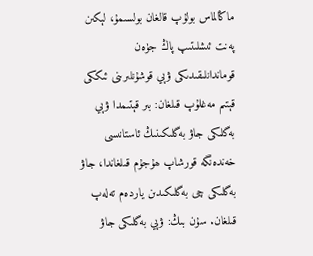ماڭالماس بولۇپ قالغان بولسىمۇ، لېكىن پەنت ئىشلىتىپ پاڭ جۈەن قوماندانلىقىدىكى ۋېي قوشۇنلىرىنى ئىككى قېتىم مەغلۇپ قىلغان: بىر قېتىمدا ۋېي بەگلىكى جاۋ بەگلىكىنىڭ ئاستانىسى خەندەنگە قورشاپ ھۇجۇم قىلغاندا، جاۋ بەگلىكى چى بەگلىكىدىن ياردەم تەلەپ قىلغان. سۇن بىڭ: ۋېي بەگلىكى جاۋ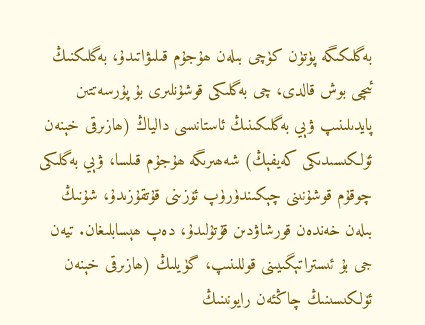بەگلىكىگە پۈتۈن كۈچى بىلەن ھۇجۇم قىلىۋاتىدۇ، بەگلىكنىڭ ئىچى بوش قالدى، چى بەگلىكى قوشۇنلىرى بۇ پۇرسەتتىن پايدىلىنىپ ۋېي بەگلىكىنىڭ ئاستانىسى دالياڭ (ھازىرقى خېنەن ئۆلكىسىدىكى كەيفېڭ) شەھىرىگە ھۇجۇم قىلسا، ۋېي بەگلىكى چوقۇم قوشۇنىنى چېكىندۈرۈپ ئۆزىنى قۇتقۇزىدۇ، شۇنىڭ بىلەن خەندەن قورشاۋدىن قۇتۇلىدۇ، دەپ ھېسابلىغان. تيەن جى بۇ ئىستراتېگىيىنى قوللىنىپ، گۈيلىڭ (ھازىرقى خېنەن ئۆلكىسىنىڭ چاڭئەن رايونىنىڭ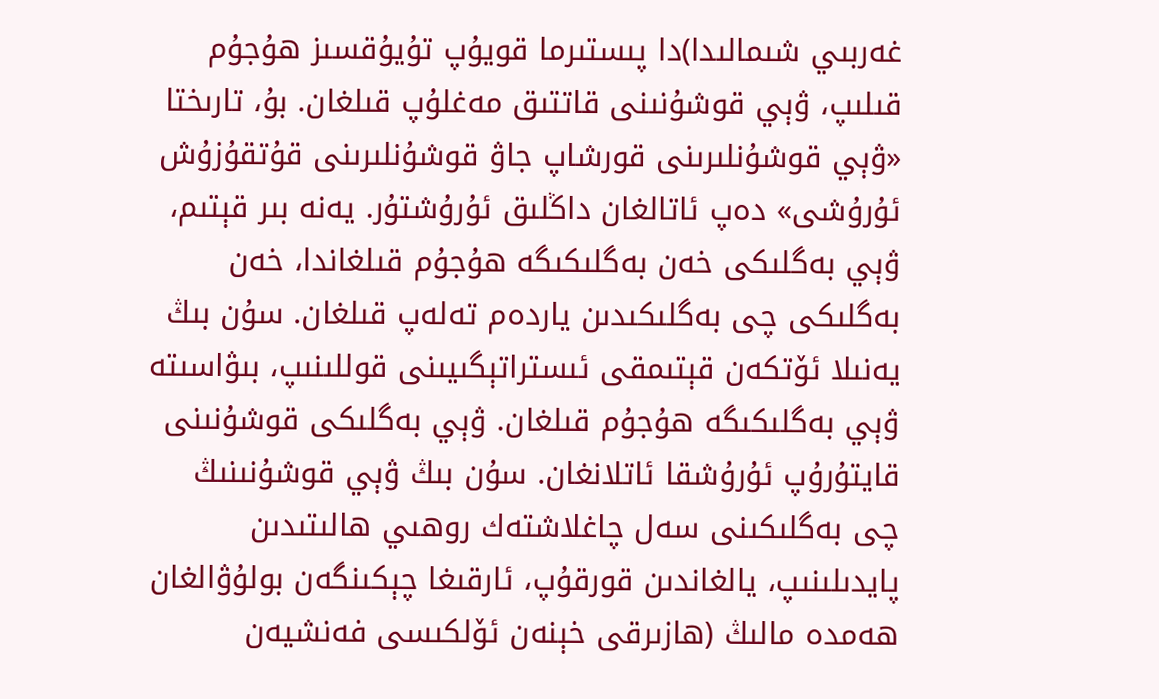غەربىي شىمالىدا)دا پىستىرما قويۇپ تۇيۇقسىز ھۇجۇم قىلىپ، ۋېي قوشۇنىنى قاتتىق مەغلۇپ قىلغان. بۇ، تارىختا «ۋېي قوشۇنلىرىنى قورشاپ جاۋ قوشۇنلىرىنى قۇتقۇزۇش ئۇرۇشى» دەپ ئاتالغان داڭلىق ئۇرۇشتۇر. يەنە بىر قېتىم، ۋېي بەگلىكى خەن بەگلىكىگە ھۇجۇم قىلغاندا، خەن بەگلىكى چى بەگلىكىدىن ياردەم تەلەپ قىلغان. سۇن بىڭ يەنىلا ئۆتكەن قېتىمقى ئىستراتېگىيىنى قوللىنىپ، بىۋاسىتە ۋېي بەگلىكىگە ھۇجۇم قىلغان. ۋېي بەگلىكى قوشۇنىنى قايتۇرۇپ ئۇرۇشقا ئاتلانغان. سۇن بىڭ ۋېي قوشۇنىنىڭ چى بەگلىكىنى سەل چاغلاشتەك روھىي ھالىتىدىن پايدىلىنىپ، يالغاندىن قورقۇپ، ئارقىغا چېكىنگەن بولۇۋالغان ھەمدە مالىڭ (ھازىرقى خېنەن ئۆلكىسى فەنشيەن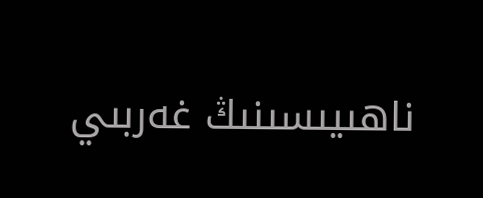ناھىيىسىنىڭ غەربىي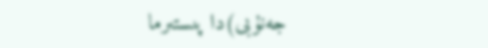جەنۇبى)دا پىستىرما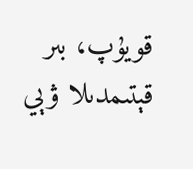قويۇپ، بىر قېتىمدىلا ۋېي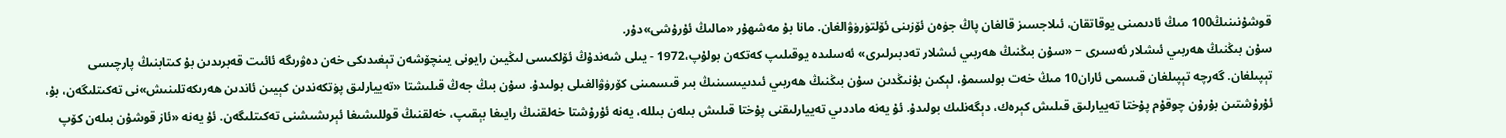قوشۇنىنىڭ100 مىڭ ئادىمىنى يوقاتقان، ئىلاجسىز قالغان پاڭ جۈەن ئۆزىنى ئۆلتۈرۈۋالغان. مانا بۇ مەشھۇر «مالىڭ ئۇرۇشى»دۇر.
سۇن بىڭنىڭ ھەربىي ئىشلار ئەسىرى − «سۇن بىڭنىڭ ھەربىي ئىشلار تەدبىرلىرى» ئەسلىدە يوقىلىپ كەتكەن بولۇپ،1972 - يىلى شەندۇڭ ئۆلكىسى لىڭيىن رايونى يىنچۆشەن تېغىدىكى خەن دەۋرىگە ئائىت قەبرىدىن بۇ كىتابنىڭ پارچىسى تېپىلغان. گەرچە تېپىلغان قىسمى ئاران10 مىڭ خەت بولسىمۇ، لېكىن بۇنىڭدىن سۇن بىڭنىڭ ھەربىي ئىدىيىسىنىڭ بىر قىسمىنى كۆرۈۋالغىلى بولىدۇ. سۇن بىڭ جەڭ قىلىشتا «تەييارلىق پۈتكەندىن كېيىن ئاندىن ھەرىكەتلىنىش»نى تەكىتلىگەن، بۇ، ئۇرۇشتىن بۇرۇن چوقۇم پۇختا تەييارلىق قىلىش كېرەك، دېگەنلىك بولىدۇ. ئۇ يەنە ماددىي تەييارلىقنى پۇختا قىلىش بىلەن بىللە، يەنە ئۇرۇشتا خەلقنىڭ رايىغا بېقىپ، خەلقنىڭ قوللىشىغا ئېرىشىشنى تەكىتلىگەن. ئۇ يەنە «ئاز قوشۇن بىلەن كۆپ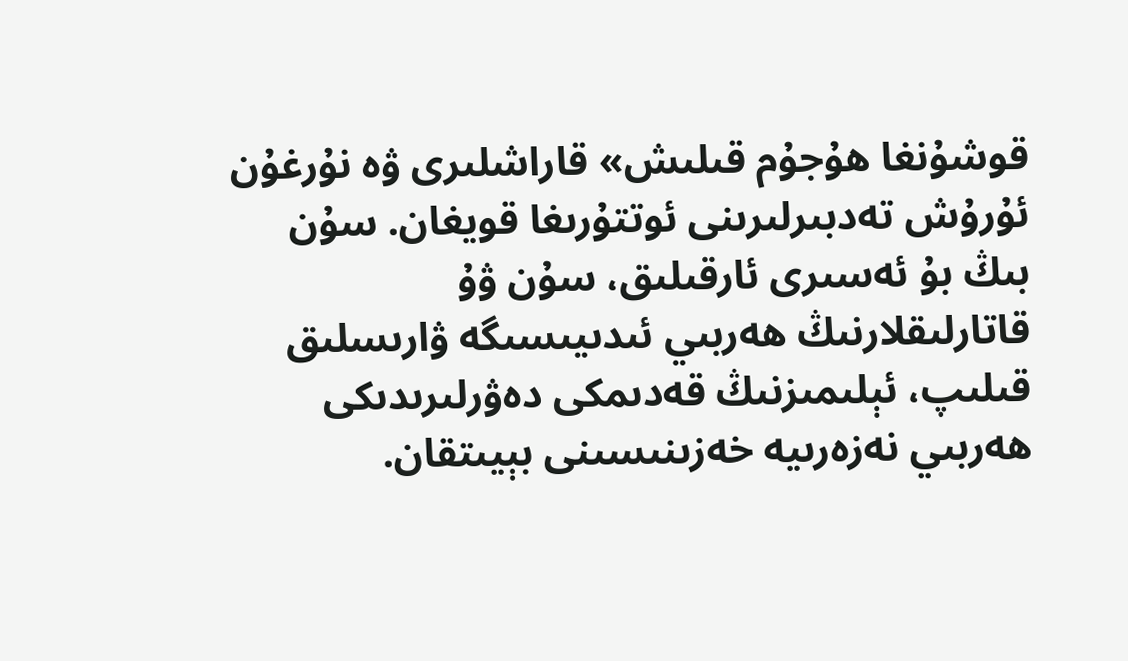قوشۇنغا ھۇجۇم قىلىش» قاراشلىرى ۋە نۇرغۇن ئۇرۇش تەدبىرلىرىنى ئوتتۇرىغا قويغان. سۇن بىڭ بۇ ئەسىرى ئارقىلىق، سۇن ۋۇ قاتارلىقلارنىڭ ھەربىي ئىدىيىسىگە ۋارىسلىق قىلىپ، ئېلىمىزنىڭ قەدىمكى دەۋرلىرىدىكى ھەربىي نەزەرىيە خەزىنىسىنى بېيىتقان.